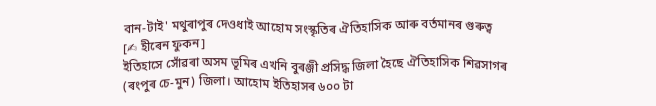বান-টাই' মথুৰাপুৰ দেওধাই আহোম সংস্কৃতিৰ ঐতিহাসিক আৰু বৰ্তমানৰ গুৰুত্ব
[✍ হীৰেন ফুকন]
ইতিহাসে সোঁৱৰা অসম ভূমিৰ এখনি বুৰঞ্জী প্ৰসিদ্ধ জিলা হৈছে ঐতিহাসিক শিৱসাগৰ (ৰংপুৰ চে-মুন) জিলা। আহোম ইতিহাসৰ ৬০০ টা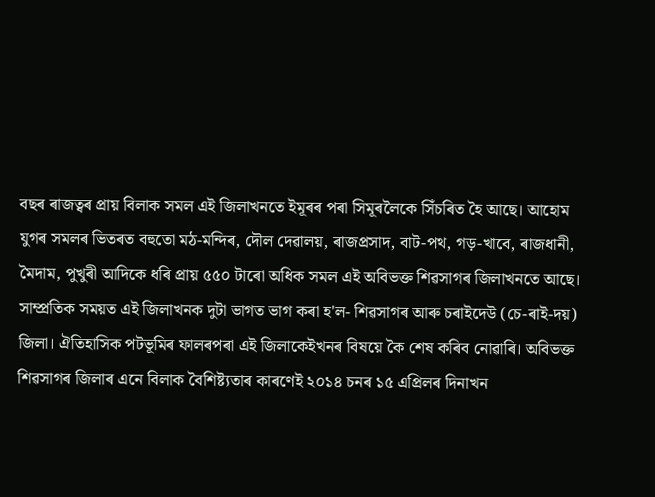বছৰ ৰাজত্বৰ প্ৰায় বিলাক সমল এই জিলাখনতে ইমূৰৰ পৰা সিমূৰলৈকে সিঁচৰিত হৈ আছে। আহোম যুগৰ সমলৰ ভিতৰত বহুতো মঠ-মন্দিৰ, দৌল দেৱালয়, ৰাজপ্ৰসাদ, বাট-পথ, গড়-খাবে, ৰাজধানী, মৈদাম, পুখুৰী আদিকে ধৰি প্ৰায় ৫৫০ টাৰো অধিক সমল এই অবিভক্ত শিৱসাগৰ জিলাখনতে আছে। সাম্প্রতিক সময়ত এই জিলাখনক দুটা ভাগত ভাগ কৰা হ'ল- শিৱসাগৰ আৰু চৰাইদেউ (চে-ৰাই-দয়) জিলা। ঐতিহাসিক পটভূমিৰ ফালৰপৰা এই জিলাকেইখনৰ বিষয়ে কৈ শেষ কৰিব নোৱাৰি। অবিভক্ত শিৱসাগৰ জিলাৰ এনে বিলাক বৈশিষ্ট্যতাৰ কাৰণেই ২০১৪ চনৰ ১৫ এপ্ৰিলৰ দিনাখন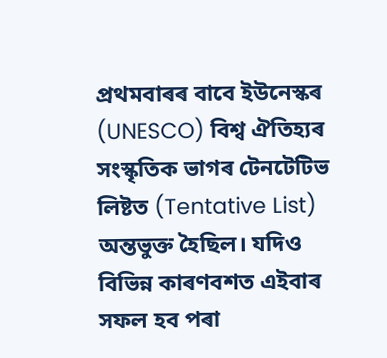প্ৰথমবাৰৰ বাবে ইউনেস্কৰ (UNESCO) বিশ্ব ঐতিহ্যৰ সংস্কৃতিক ভাগৰ টেনটেটিভ লিষ্টত (Tentative List) অন্তভুক্ত হৈছিল। যদিও বিভিন্ন কাৰণবশত এইবাৰ সফল হব পৰা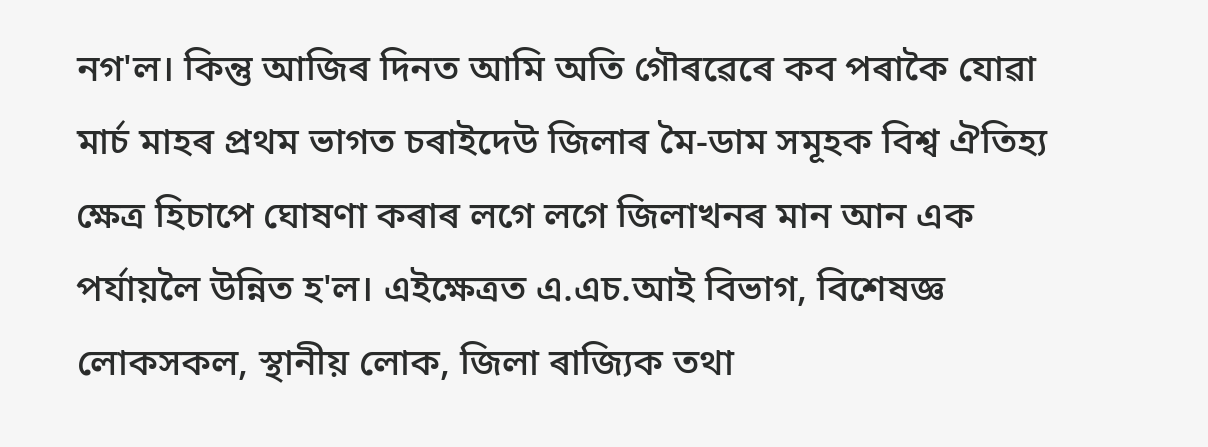নগ'ল। কিন্তু আজিৰ দিনত আমি অতি গৌৰৱেৰে কব পৰাকৈ যোৱা মাৰ্চ মাহৰ প্ৰথম ভাগত চৰাইদেউ জিলাৰ মৈ-ডাম সমূহক বিশ্ব ঐতিহ্য ক্ষেত্ৰ হিচাপে ঘোষণা কৰাৰ লগে লগে জিলাখনৰ মান আন এক পর্যায়লৈ উন্নিত হ'ল। এইক্ষেত্ৰত এ.এচ.আই বিভাগ, বিশেষজ্ঞ লোকসকল, স্থানীয় লোক, জিলা ৰাজ্যিক তথা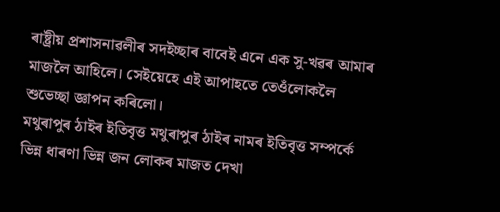ৰাষ্ট্ৰীয় প্ৰশাসনাৱলীৰ সদইচ্ছাৰ বাবেই এনে এক সু-খৱৰ আমাৰ মাজলৈ আহিলে। সেইয়েহে এই আপাহতে তেওঁলোকলৈ শুভেচ্ছা জ্ঞাপন কৰিলো।
মথুৰাপুৰ ঠাইৰ ইতিবৃত্ত মথুৰাপুৰ ঠাইৰ নামৰ ইতিবৃত্ত সম্পর্কে ভিন্ন ধাৰণা ভিন্ন জন লোকৰ মাজত দেখা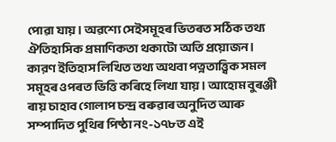পোৱা যায়। অৱশ্যে সেইসমূহৰ ভিতৰত সঠিক তথ্য ঐতিহাসিক প্রমাণিকতা থকাটো অতি প্রয়োজন। কারণ ইতিহাস লিখিত তথ্য অথবা পত্নতাত্ত্বিক সমল সমূহৰ ওপৰত ভিত্তি কৰিহে লিখা যায়। আহোম বুৰঞ্জী ৰায় চাহাব গোলাপ চন্দ্ৰ বৰুৱাৰ অনুদিত আৰু সম্পাদিত পুথিৰ পিষ্ঠা নং-১৭৮ত এই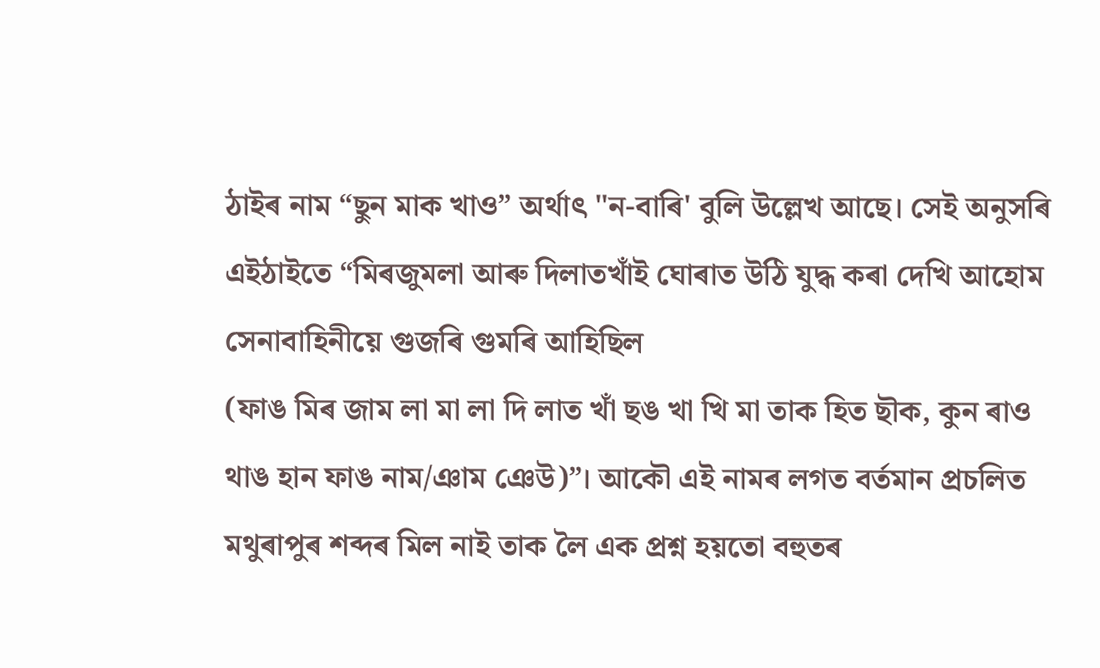ঠাইৰ নাম “ছুন মাক খাও” অর্থাৎ "ন-বাৰি' বুলি উল্লেখ আছে। সেই অনুসৰি এইঠাইতে “মিৰজুমলা আৰু দিলাতখাঁই ঘোৰাত উঠি যুদ্ধ কৰা দেখি আহোম সেনাবাহিনীয়ে গুজৰি গুমৰি আহিছিল
(ফাঙ মিৰ জাম লা মা লা দি লাত খাঁ ছঙ খা খি মা তাক হিত ছৗক, কুন ৰাও থাঙ হান ফাঙ নাম/ঞাম ঞেউ)”। আকৌ এই নামৰ লগত বৰ্তমান প্ৰচলিত মথুৰাপুৰ শব্দৰ মিল নাই তাক লৈ এক প্রশ্ন হয়তো বহুতৰ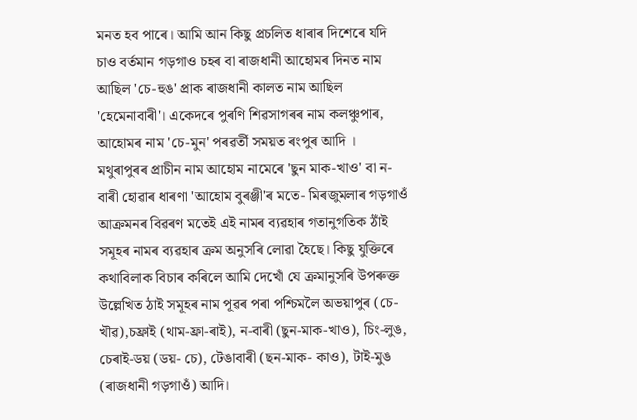মনত হব পাৰে। আমি আন কিছু প্রচলিত ধাৰাৰ দিশেৰে যদি চাও বৰ্তমান গড়গাও চহৰ বা ৰাজধানী আহোমৰ দিনত নাম আছিল 'চে-হুঙ' প্ৰাক ৰাজধানী কালত নাম আছিল 'হেমেনাবাৰী'। একেদৰে পুৰণি শিৱসাগৰৰ নাম কলঞ্চুপাৰ, আহোমৰ নাম 'চে-মুন' পৰৱৰ্তী সময়ত ৰংপুৰ আদি । মথুৰাপুৰৰ প্ৰাচীন নাম আহোম নামেৰে 'ছুন মাক-খাও' বা ন-বাৰী হোৱাৰ ধাৰণা 'আহোম বুৰঞ্জী'ৰ মতে- মিৰজুমলাৰ গড়গাওঁ আক্ৰমনৰ বিৱৰণ মতেই এই নামৰ ব্যৱহাৰ গতানুগতিক ঠাঁই সমূহৰ নামৰ ব্যৱহাৰ ক্ৰম অনুসৰি লোৱা হৈছে। কিছু যুক্তিৰে কথাবিলাক বিচাৰ কৰিলে আমি দেখোঁ যে ক্রমানুসৰি উপৰুক্ত উল্লেখিত ঠাই সমূহৰ নাম পূৱৰ পৰা পশ্চিমলৈ অভয়াপুৰ (চে-খৗৱ),চফ্ৰাই (থাম-ফ্ৰা-ৰাই), ন-বাৰী (ছুন-মাক-খাও), চিং-লুঙ, চেৰাই-ডয় (ডয়- চে), টেঙাবাৰী (ছন-মাক- কাও), টাই-মুঙ (ৰাজধানী গড়গাওঁ) আদি।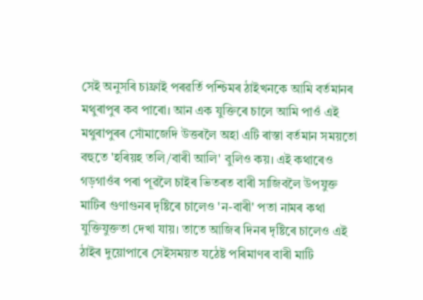সেই অনুসৰি চাফ্ৰাই পৰৱৰ্তি পশ্চিমৰ ঠাইখনকে আমি বৰ্তমানৰ মথুৰাপুৰ কব পাৰো। আন এক যুক্তিৰে চালে আমি পাওঁ এই মথুৰাপুৰৰ সোঁমাজেদি উত্তৰলৈ অহা এটি ৰাস্তা বর্তমান সময়তো বহুতে 'হৰিয়হ তলি/বাৰী আলি' বুলিও কয়। এই কথাৰেও গড়গাওঁৰ পৰা পূৱলৈ চাইৰ ভিতৰত বাৰী সাজিবলৈ উপযুক্ত মাটিৰ গুণাগুনৰ দৃষ্টিৰে চালেও 'ন-বাৰী' পতা নামৰ কথা যুক্তিযুক্ততা দেখা যায়। তাতে আজিৰ দিনৰ দৃষ্টিৰে চালেও এই ঠাইৰ দুয়োপাৰে সেইসময়ত যঠেষ্ট পৰিমাণৰ বাৰী মাটি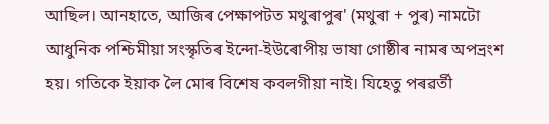আছিল। আনহাতে, আজিৰ পেক্ষাপটত মথুৰাপুৰ' (মথুৰা + পুৰ) নামটো আধুনিক পশ্চিমীয়া সংস্কৃতিৰ ইন্দো-ইউৰোপীয় ভাষা গোষ্ঠীৰ নামৰ অপভ্রংশ হয়। গতিকে ইয়াক লৈ মোৰ বিশেষ কবলগীয়া নাই। যিহেতু পৰৱৰ্তী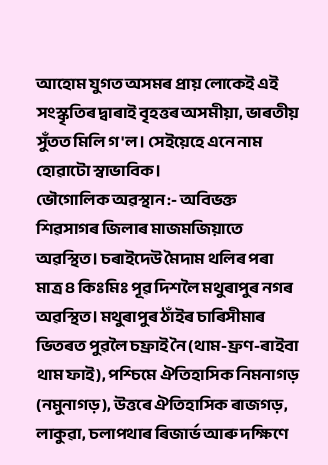আহোম যুগত অসমৰ প্ৰায় লোকেই এই সংস্কৃতিৰ দ্বাৰাই বৃহত্তৰ অসমীয়া, ভাৰতীয় সুঁতত মিলি গ'ল। সেইয়েহে এনে নাম হোৱাটো স্বাভাবিক।
ভৌগোলিক অৱস্থান :- অবিভক্ত শিৱসাগৰ জিলাৰ মাজমজিয়াতে অৱস্থিত। চৰাইদেউ মৈদাম থলিৰ পৰা মাত্র ৪ কিঃমিঃ পূৱ দিশলৈ মথুৰাপুৰ নগৰ অৱস্থিত। মথুৰাপুৰ ঠাঁইৰ চাৰিসীমাৰ ভিতৰত পুৱলৈ চফ্ৰাই নৈ (থাম-ফ্ৰণ-ৰাইবা থাম ফাই), পশ্চিমে ঐতিহাসিক নিমনাগড় (নমুনাগড়), উত্তৰে ঐতিহাসিক ৰাজগড়, লাকুৱা, চলাপথাৰ ৰিজাৰ্ভ আৰু দক্ষিণে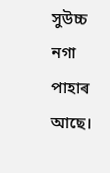সুউচ্চ নগা পাহাৰ আছে।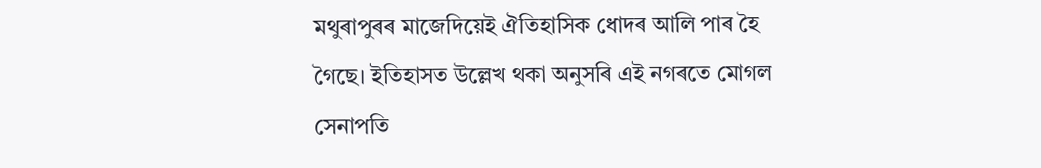মথুৰাপুৰৰ মাজেদিয়েই ঐতিহাসিক ধোদৰ আলি পাৰ হৈ গৈছে। ইতিহাসত উল্লেখ থকা অনুসৰি এই নগৰতে মোগল সেনাপতি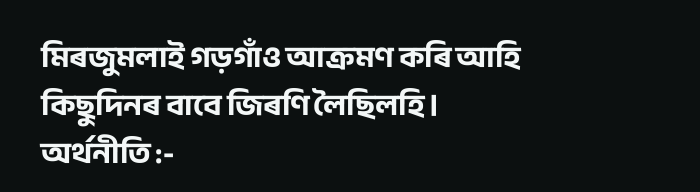মিৰজুমলাই গড়গাঁও আক্ৰমণ কৰি আহি কিছুদিনৰ বাবে জিৰণি লৈছিলহি।
অর্থনীতি :-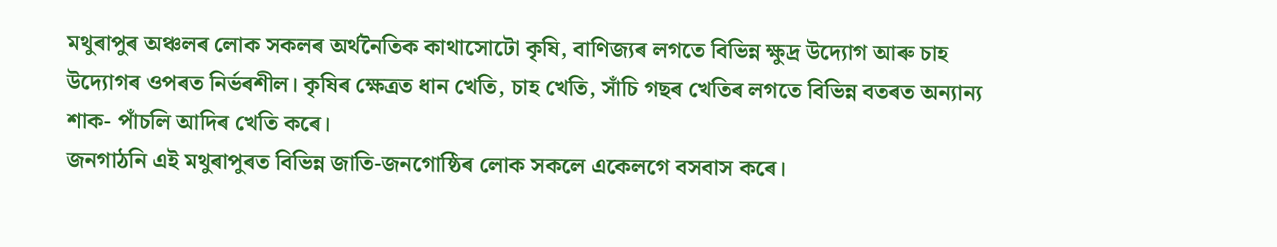মথুৰাপুৰ অঞ্চলৰ লোক সকলৰ অৰ্থনৈতিক কাথাসোটো কৃষি, বাণিজ্যৰ লগতে বিভিন্ন ক্ষুদ্র উদ্যোগ আৰু চাহ উদ্যোগৰ ওপৰত নিৰ্ভৰশীল। কৃষিৰ ক্ষেত্ৰত ধান খেতি, চাহ খেতি, সাঁচি গছৰ খেতিৰ লগতে বিভিন্ন বতৰত অন্যান্য শাক- পাঁচলি আদিৰ খেতি কৰে।
জনগাঠনি এই মথুৰাপুৰত বিভিন্ন জাতি-জনগোষ্ঠিৰ লোক সকলে একেলগে বসবাস কৰে।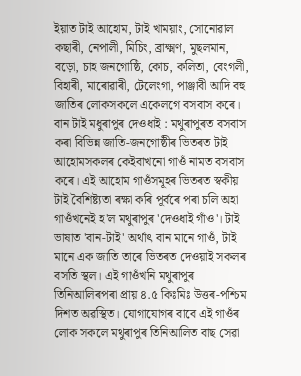ইয়াত টাই আহোম, টাই খাময়াং, সোনোৱাল কছাৰী, নেপালী, মিচিং, ব্রাক্ষ্মণ, মুছলমান, বড়ো, চাহ জনগোষ্ঠি, কোচ, কলিতা, বেংগলী, বিহাৰী, মাৰোৱাৰী, টেলেংগা, পাঞ্জাবী আদি বহু জাতিৰ লোকসকলে একেলগে বসবাস কৰে।
বান টাই মধুৰাপুৰ দেওধাই : মথুৰাপুৰত বসবাস কৰা বিভিন্ন জাতি-জনগোষ্ঠীৰ ভিতৰত টাই আহোমসকলৰ কেইবাখনো গাওঁ নামত বসবাস কৰে। এই আহোম গাওঁসমূহৰ ভিতৰত স্বকীয় টাই বৈশিষ্ট্যতা ৰক্ষা কৰি পূৰ্বৰে পৰা চলি অহা গাওঁখনেই হ'ল মথুৰাপুৰ 'দেওধাই গাঁও'। টাই ভাষাত 'বান-টাই' অর্থাৎ বান মানে গাওঁ, টাই মানে এক জাতি তাৰে ভিতৰত দেওয়াই সকলৰ বসতি স্থল। এই গাওঁখনি মথুৰাপুৰ তিনিআলিৰপৰা প্ৰায় ৪.৫ কিঃমিঃ উত্তৰ-পশ্চিম দিশত অৱস্থিত। যোগাযোগৰ বাবে এই গাওঁৰ লোক সকলে মথুৰাপুৰ তিনিআলিত বাছ সেৱা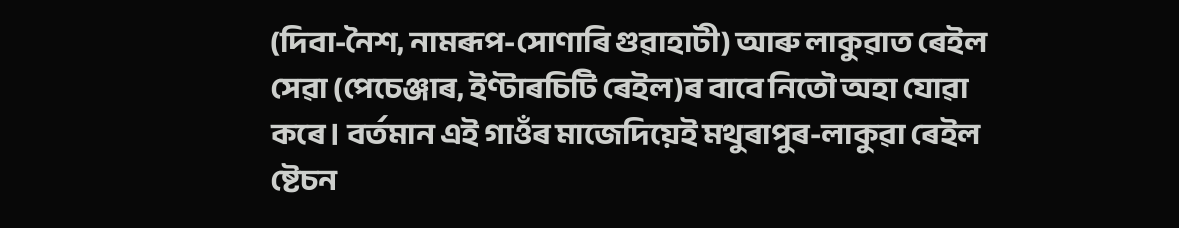(দিবা-নৈশ, নামৰূপ-সোণাৰি গুৱাহাটী) আৰু লাকুৱাত ৰেইল সেৱা (পেচেঞ্জাৰ, ইণ্টাৰচিটি ৰেইল)ৰ বাবে নিতৌ অহা যোৱা কৰে। বৰ্তমান এই গাওঁৰ মাজেদিয়েই মথুৰাপুৰ-লাকুৱা ৰেইল ষ্টেচন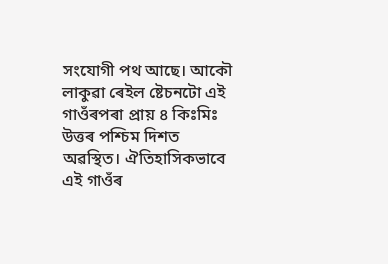সংযোগী পথ আছে। আকৌ লাকুৱা ৰেইল ষ্টেচনটো এই গাওঁৰপৰা প্ৰায় ৪ কিঃমিঃ উত্তৰ পশ্চিম দিশত অৱস্থিত। ঐতিহাসিকভাবে এই গাওঁৰ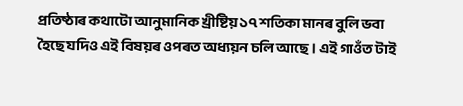প্ৰতিষ্ঠাৰ কথাটো আনুমানিক খ্ৰীষ্টিয় ১৭ শতিকা মানৰ বুলি ভবা হৈছে যদিও এই বিষয়ৰ ওপৰত অধ্যয়ন চলি আছে। এই গাওঁত টাই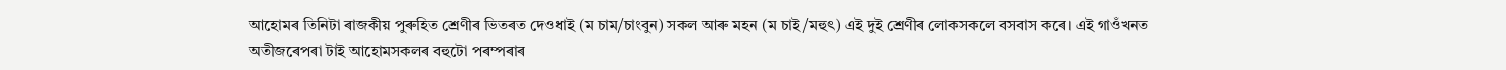আহোমৰ তিনিটা ৰাজকীয় পুৰুহিত শ্ৰেণীৰ ভিতৰত দেওধাই (ম চাম/চাংবুন) সকল আৰু মহন (ম চাই/মহুৎ) এই দুই শ্ৰেণীৰ লোকসকলে বসবাস কৰে। এই গাওঁখনত অতীজৰেপৰা টাই আহোমসকলৰ বহুটো পৰম্পৰাৰ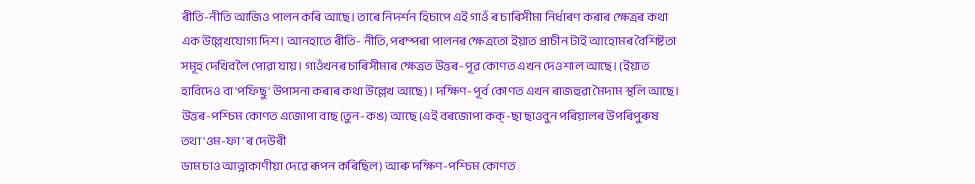ৰীতি-নীতি আজিও পালন কৰি আছে। তাৰে নিদৰ্শন হিচাপে এই গাওঁ ৰ চাৰিসীমা নিৰ্ধাৰণ কৰাৰ ক্ষেত্ৰৰ কথা এক উল্লেখযোগ্য দিশ। আনহাতে ৰীতি- নীতি, পৰম্পৰা পালনৰ ক্ষেত্ৰতো ইয়াত প্ৰাচীন টাই আহোমৰ বৈশিষ্টতা সমূহ দেখিবলৈ পোৱা যায়। গাওঁখনৰ চাৰিসীমাৰ ক্ষেত্ৰত উত্তৰ-পূৱ কোণত এখন দেওশাল আছে। (ইয়াত হাবিদেও বা 'পফিছু' উপাসনা কৰাৰ কথা উল্লেখ আছে)। দক্ষিণ-পূর্ব কোণত এখন ৰাজহুৱা মৈদাম স্থলি আছে। উত্তৰ-পশ্চিম কোণত এজোপা বাছ (তুন-কঙ) আছে (এই বৰজোপা কক্-ছা ছাওবুন পৰিয়ালৰ উপৰিপুৰুষ তথা 'ওম-ফা' ৰ দেউৰী
ডাম চাও আত্নাকাণীয়া দেৱে ৰূপন কৰিছিল) আৰু দক্ষিণ-পশ্চিম কোণত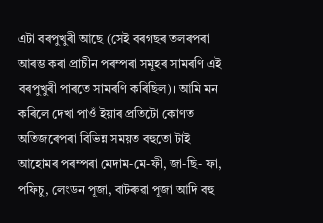এটা বৰপুখুৰী আছে (সেই বৰগছৰ তলৰপৰা আৰম্ভ কৰা প্ৰাচীন পৰম্পৰা সমূহৰ সামৰণি এই বৰপুখুৰী পাৰতে সামৰণি কৰিছিল)। আমি মন কৰিলে দেখা পাওঁ ইয়াৰ প্ৰতিটো কোণত অতিজৰেপৰা বিভিন্ন সময়ত বহুতো টাই আহোমৰ পৰম্পৰা মেদাম-মে-ফী, জা-ছি- ফা, পফিচু, লেংডন পূজা, বাটৰুৱা পূজা আদি বহু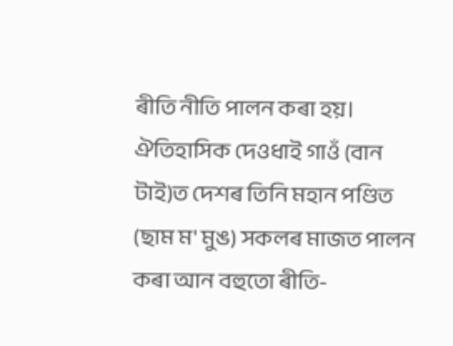ৰীতি নীতি পালন কৰা হয়। ঐতিহাসিক দেওধাই গাওঁ (বান টাই)ত দেশৰ তিনি মহান পণ্ডিত (ছাম ম' মুঙ) সকলৰ মাজত পালন কৰা আন বহুতো ৰীতি-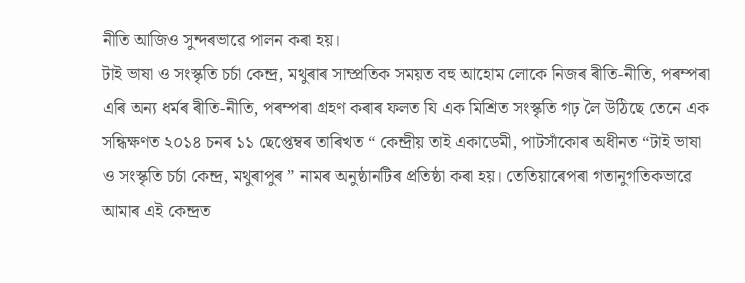নীতি আজিও সুন্দৰভাৱে পালন কৰা হয়।
টাই ভাষা ও সংস্কৃতি চর্চা কেন্দ্ৰ, মথুৰাৰ সাম্প্রতিক সময়ত বহু আহোম লোকে নিজৰ ৰীতি-নীতি, পৰম্পৰা এৰি অন্য ধৰ্মৰ ৰীতি-নীতি, পৰম্পৰা গ্ৰহণ কৰাৰ ফলত যি এক মিশ্রিত সংস্কৃতি গঢ় লৈ উঠিছে তেনে এক সন্ধিক্ষণত ২০১৪ চনৰ ১১ ছেপ্তেম্বৰ তাৰিখত “ কেন্দ্ৰীয় তাই একাডেমী, পাটসাঁকোৰ অধীনত “টাই ভাষা ও সংস্কৃতি চৰ্চা কেন্দ্ৰ, মথুৰাপুৰ ” নামৰ অনুষ্ঠানটিৰ প্ৰতিষ্ঠা কৰা হয়। তেতিয়াৰেপৰা গতানুগতিকভাৱে আমাৰ এই কেন্দ্ৰত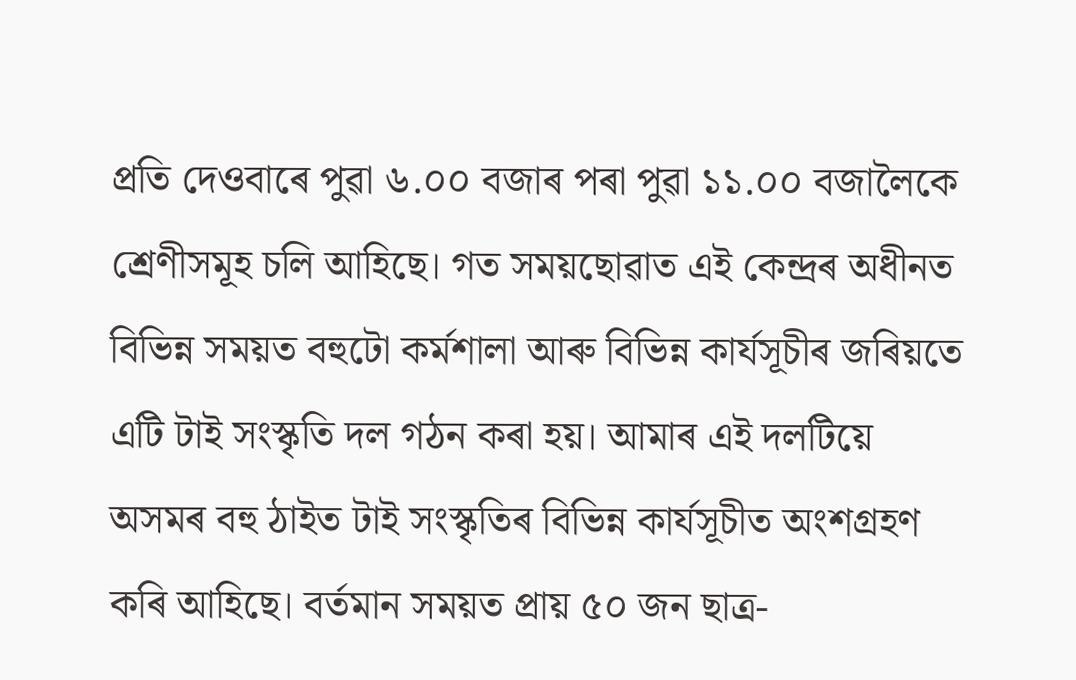প্ৰতি দেওবাৰে পুৱা ৬.০০ বজাৰ পৰা পুৱা ১১.০০ বজালৈকে শ্ৰেণীসমূহ চলি আহিছে। গত সময়ছোৱাত এই কেন্দ্ৰৰ অধীনত বিভিন্ন সময়ত বহুটো কৰ্মশালা আৰু বিভিন্ন কাৰ্যসূচীৰ জৰিয়তে এটি টাই সংস্কৃতি দল গঠন কৰা হয়। আমাৰ এই দলটিয়ে অসমৰ বহু ঠাইত টাই সংস্কৃতিৰ বিভিন্ন কাৰ্যসূচীত অংশগ্ৰহণ কৰি আহিছে। বর্তমান সময়ত প্রায় ৫০ জন ছাত্ৰ-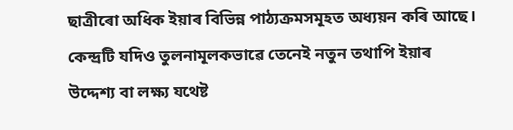ছাত্ৰীৰো অধিক ইয়াৰ বিভিন্ন পাঠ্যক্ৰমসমূহত অধ্যয়ন কৰি আছে। কেন্দ্রটি যদিও তুলনামূলকভাৱে তেনেই নতুন তথাপি ইয়াৰ উদ্দেশ্য বা লক্ষ্য যথেষ্ট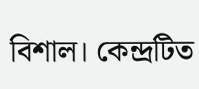বিশাল। কেন্দ্রটিত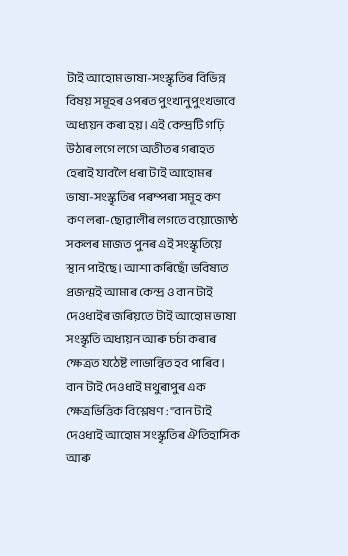টাই আহোম ভাষা-সংস্কৃতিৰ বিভিন্ন বিষয় সমূহৰ ওপৰত পুংখানুপুংখভাবে অধ্যয়ন কৰা হয়। এই কেন্দ্রটি গঢ়ি উঠাৰ লগে লগে অতীতৰ গৰাহত হেৰাই যাবলৈ ধৰা টাই আহোমৰ ভাষা-সংস্কৃতিৰ পৰম্পৰা সমূহ কণ কণ লৰা-ছোৱালীৰ লগতে বয়োজ্যেষ্ঠ সকলৰ মাজত পুনৰ এই সংস্কৃতিয়ে স্থান পাইছে। আশা কৰিছোঁ ভবিষ্যত প্ৰজন্মই আমাৰ কেন্দ্ৰ ও বান টাই দেওধাইৰ জৰিয়তে টাই আহোম ভাষা সংস্কৃতি অধ্যয়ন আৰু চৰ্চা কৰাৰ ক্ষেত্ৰত যঠেষ্ট লাভান্বিত হব পাৰিব।
বান টাই দেওধাই মথুৰাপুৰ এক ক্ষেত্রভিত্তিক বিশ্লেষণ : "বান টাই দেওধাই আহোম সংস্কৃতিৰ ঐতিহাসিক আৰু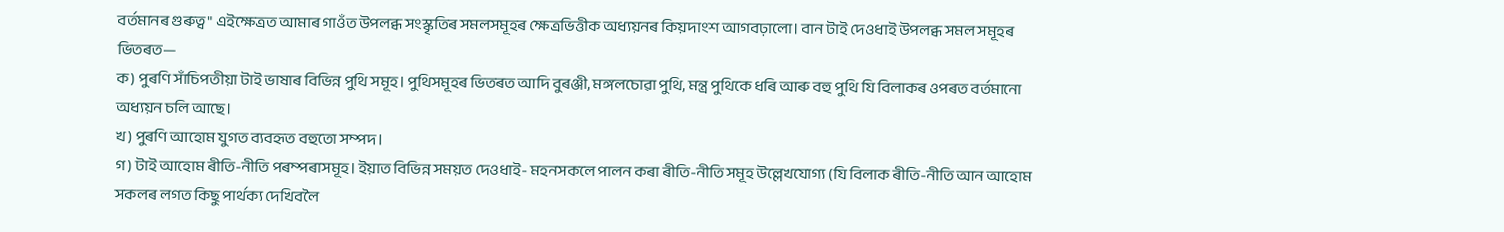বৰ্তমানৰ গুৰুত্ব" এইক্ষেত্ৰত আমাৰ গাওঁত উপলব্ধ সংস্কৃতিৰ সমলসমূহৰ ক্ষেত্ৰভিত্তীক অধ্যয়নৰ কিয়দাংশ আগবঢ়ালো। বান টাই দেওধাই উপলব্ধ সমল সমূহৰ ভিতৰত—
ক) পুৰণি সাঁচিপতীয়া টাই ভাষাৰ বিভিন্ন পুথি সমূহ। পুথিসমূহৰ ভিতৰত আদি বুৰঞ্জী, মঙ্গলচোৱা পুথি, মন্ত্ৰ পুথিকে ধৰি আৰু বহু পুথি যি বিলাকৰ ওপৰত বর্তমানো অধ্যয়ন চলি আছে।
খ) পুৰণি আহোম যুগত ব্যবহৃত বহুতো সম্পদ।
গ) টাই আহোম ৰীতি-নীতি পৰম্পৰাসমূহ। ইয়াত বিভিন্ন সময়ত দেওধাই- মহনসকলে পালন কৰা ৰীতি-নীতি সমূহ উল্লেখযোগ্য (যি বিলাক ৰীতি-নীতি আন আহোম সকলৰ লগত কিছু পার্থক্য দেখিবলৈ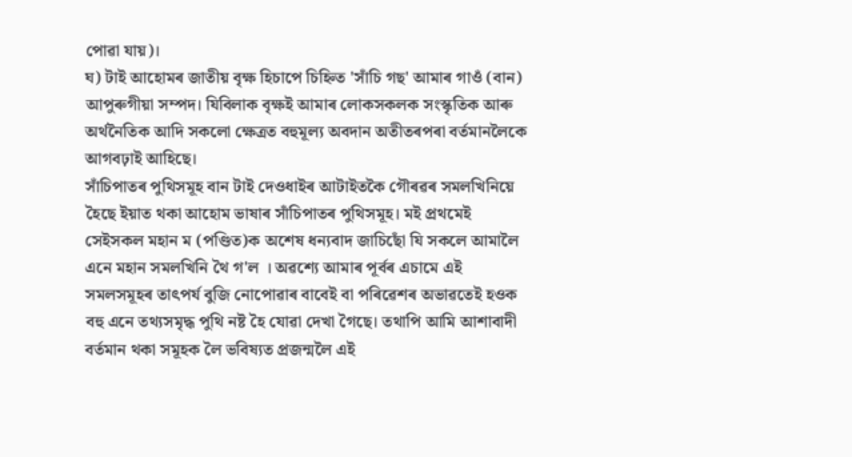পোৱা যায়)।
ঘ) টাই আহোমৰ জাতীয় বৃক্ষ হিচাপে চিহ্নিত 'সাঁচি গছ' আমাৰ গাওঁ (বান) আপুৰুগীয়া সম্পদ। যিবিলাক বৃক্ষই আমাৰ লোকসকলক সংস্কৃতিক আৰু অর্থনৈতিক আদি সকলো ক্ষেত্ৰত বহুমূল্য অবদান অতীতৰপৰা বৰ্তমানলৈকে আগবঢ়াই আহিছে।
সাঁচিপাতৰ পুথিসমূহ বান টাই দেওধাইৰ আটাইতকৈ গৌৰৱৰ সমলখিনিয়ে হৈছে ইয়াত থকা আহোম ভাষাৰ সাঁচিপাতৰ পুথিসমূহ। মই প্রথমেই সেইসকল মহান ম (পণ্ডিত)ক অশেষ ধন্যবাদ জাচিছোঁ যি সকলে আমালৈ এনে মহান সমলখিনি থৈ গ'ল । অৱশ্যে আমাৰ পূৰ্বৰ এচামে এই সমলসমূহৰ তাৎপৰ্য বুজি নোপোৱাৰ বাবেই বা পৰিৱেশৰ অভাৱতেই হওক বহু এনে তথ্যসমৃদ্ধ পুথি নষ্ট হৈ যোৱা দেখা গৈছে। তথাপি আমি আশাবাদী বর্তমান থকা সমূহক লৈ ভবিষ্যত প্ৰজন্মলৈ এই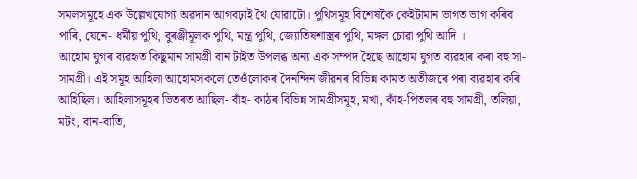সমলসমূহে এক উল্লেখযোগ্য অৱদান আগবঢ়াই থৈ যোৱাটো। পুথিসমূহ বিশেষকৈ কেইটামান ভাগত ভাগ কৰিব পাৰি, যেনে- ধৰ্মীয় পুথি, বুৰঞ্জীমূলক পুথি, মন্ত্ৰ পুথি, জ্যোতিষশাস্ত্ৰৰ পুথি, মঙ্গল চোৱা পুথি আদি ।
আহোম যুগৰ ব্যৱহৃত কিছুমান সামগ্রী বান টাইত উপলব্ধ অন্য এক সম্পদ হৈছে আহোম যুগত ব্যৱহাৰ কৰা বহু সা-সামগ্ৰী। এই সমূহ আহিলা আহোমসকলে তেওঁলোকৰ দৈনন্দিন জীৱনৰ বিভিন্ন কামত অতীজৰে পৰা ব্যৱহাৰ কৰি আহিছিল। আহিলাসমূহৰ ভিতৰত আছিল- বাঁহ- কাঠৰ বিভিন্ন সামগ্ৰীসমূহ, মখা, কাঁহ-পিতলৰ বহু সামগ্রী, তলিয়া, মটং, বান-বাতি,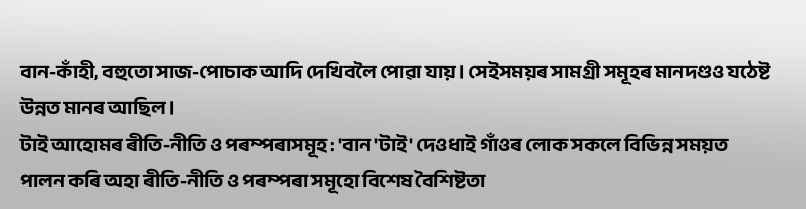বান-কাঁহী, বহুতো সাজ-পোচাক আদি দেখিবলৈ পোৱা যায়। সেইসময়ৰ সামগ্ৰী সমূহৰ মানদণ্ডও যঠেষ্ট উন্নত মানৰ আছিল।
টাই আহোমৰ ৰীতি-নীতি ও পৰম্পৰাসমূহ : 'বান 'টাই' দেওধাই গাঁওৰ লোক সকলে বিভিন্ন সময়ত পালন কৰি অহা ৰীতি-নীতি ও পৰম্পৰা সমূহো বিশেষ বৈশিষ্টতা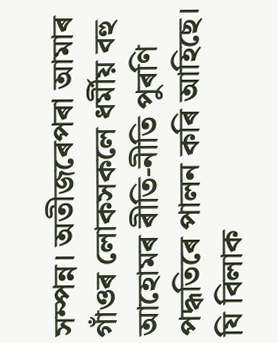সম্পন্ন। অতীজৰেপৰা আমাৰ গাঁওৰ লোকসকলে ধৰ্মীয় বহু আহোমৰ ৰীতি-নীতি পুৰণি পদ্ধতিৰে পালন কৰি আহিছে। যি বিলাক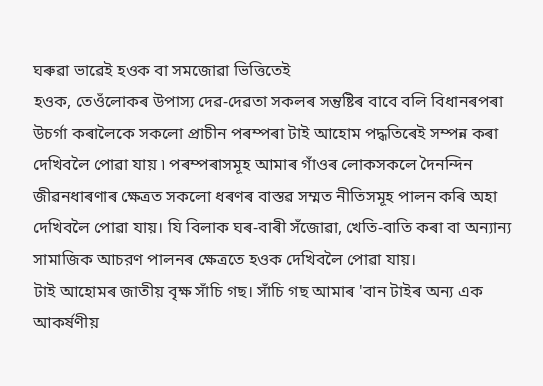ঘৰুৱা ভাৱেই হওক বা সমজোৱা ভিত্তিতেই
হওক, তেওঁলোকৰ উপাস্য দেৱ-দেৱতা সকলৰ সন্তুষ্টিৰ বাবে বলি বিধানৰপৰা উচৰ্গা কৰালৈকে সকলো প্রাচীন পৰম্পৰা টাই আহোম পদ্ধতিৰেই সম্পন্ন কৰা দেখিবলৈ পোৱা যায় ৷ পৰম্পৰাসমূহ আমাৰ গাঁওৰ লোকসকলে দৈনন্দিন জীৱনধাৰণাৰ ক্ষেত্ৰত সকলো ধৰণৰ বাস্তৱ সম্মত নীতিসমূহ পালন কৰি অহা দেখিবলৈ পোৱা যায়। যি বিলাক ঘৰ-বাৰী সঁজোৱা, খেতি-বাতি কৰা বা অন্যান্য সামাজিক আচরণ পালনৰ ক্ষেত্ৰতে হওক দেখিবলৈ পোৱা যায়।
টাই আহোমৰ জাতীয় বৃক্ষ সাঁচি গছ। সাঁচি গছ আমাৰ 'বান টাইৰ অন্য এক আকর্ষণীয়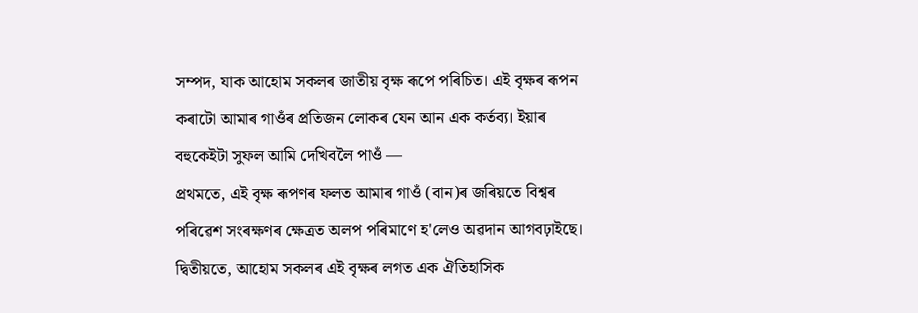সম্পদ, যাক আহোম সকলৰ জাতীয় বৃক্ষ ৰূপে পৰিচিত। এই বৃক্ষৰ ৰূপন কৰাটো আমাৰ গাওঁৰ প্ৰতিজন লোকৰ যেন আন এক কর্তব্য। ইয়াৰ বহুকেইটা সুফল আমি দেখিবলৈ পাওঁ —
প্ৰথমতে, এই বৃক্ষ ৰূপণৰ ফলত আমাৰ গাওঁ (বান)ৰ জৰিয়তে বিশ্বৰ পৰিৱেশ সংৰক্ষণৰ ক্ষেত্ৰত অলপ পৰিমাণে হ'লেও অৱদান আগবঢ়াইছে।
দ্বিতীয়তে, আহোম সকলৰ এই বৃক্ষৰ লগত এক ঐতিহাসিক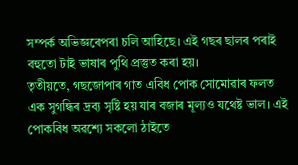সম্পৰ্ক অভিজ্ঞৰেপৰা চলি আহিছে। এই গছৰ ছালৰ পৰাই বহুতো টাই ভাষাৰ পুথি প্ৰস্তুত কৰা হয়।
তৃতীয়তে, গছজোপাৰ গাত এবিধ পোক সোমোৱাৰ ফলত এক সুগন্ধিৰ দ্ৰব্য সৃষ্টি হয় যাৰ বজাৰ মূল্যও যথেষ্ট ভাল। এই পোকবিধ অৱশ্যে সকলো ঠাইতে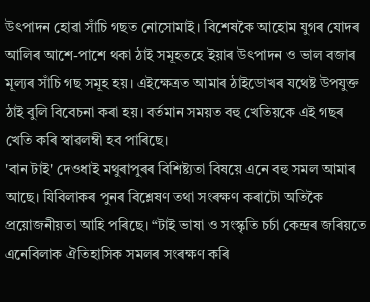উৎপাদন হোৱা সাঁচি গছত নোসোমাই। বিশেষকৈ আহোম যুগৰ যোদৰ আলিৰ আশে-পাশে থকা ঠাই সমূহতহে ইয়াৰ উৎপাদন ও ভাল বজাৰ মূল্যৰ সাঁচি গছ সমূহ হয়। এইক্ষেত্ৰত আমাৰ ঠাইডোখৰ যথেষ্ট উপযুক্ত ঠাই বুলি বিবেচনা কৰা হয়। বৰ্তমান সময়ত বহু খেতিয়কে এই গছৰ খেতি কৰি স্বাৱলম্বী হব পাৰিছে।
'বান টাই' দেওধাই মথুৰাপুৰৰ বিশিষ্ট্যতা বিষয়ে এনে বহু সমল আমাৰ আছে। যিবিলাকৰ পুনৰ বিশ্লেষণ তথা সংৰক্ষণ কৰাটো অতিকৈ প্ৰয়োজনীয়তা আহি পৰিছে। “টাই ভাষা ও সংস্কৃতি চর্চা কেন্দ্ৰৰ জৰিয়তে এনেবিলাক ঐতিহাসিক সমলৰ সংৰক্ষণ কৰি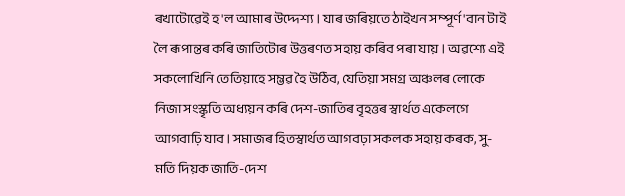ৰখাটোৱেই হ'ল আমাৰ উদ্দেশ্য। যাৰ জৰিয়তে ঠাইখন সম্পূর্ণ 'বান টাই লৈ ৰূপান্তৰ কৰি জাতিটোৰ উত্তৰণত সহায় কৰিব পৰা যায়। অৱশ্যে এই সকলোখিনি তেতিয়াহে সম্ভৱ হৈ উঠিব, যেতিয়া সমগ্ৰ অঞ্চলৰ লোকে নিজা সংস্কৃতি অধ্যয়ন কৰি দেশ-জাতিৰ বৃহত্তৰ স্বাৰ্থত একেলগে আগবাঢ়ি যাব। সমাজৰ হিতস্বাৰ্থত আগবঢ়া সকলক সহায় কৰক, সু-মতি দিয়ক জাতি-দেশ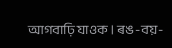আগবাঢ়ি যাওক। ৰঙ-বয়-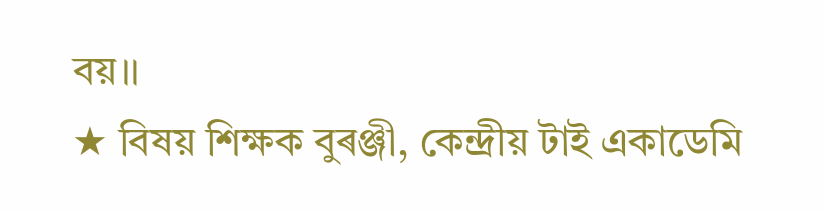বয়।।
★ বিষয় শিক্ষক বুৰঞ্জী, কেন্দ্রীয় টাই একাডেমি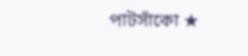পাটসাঁকো ★